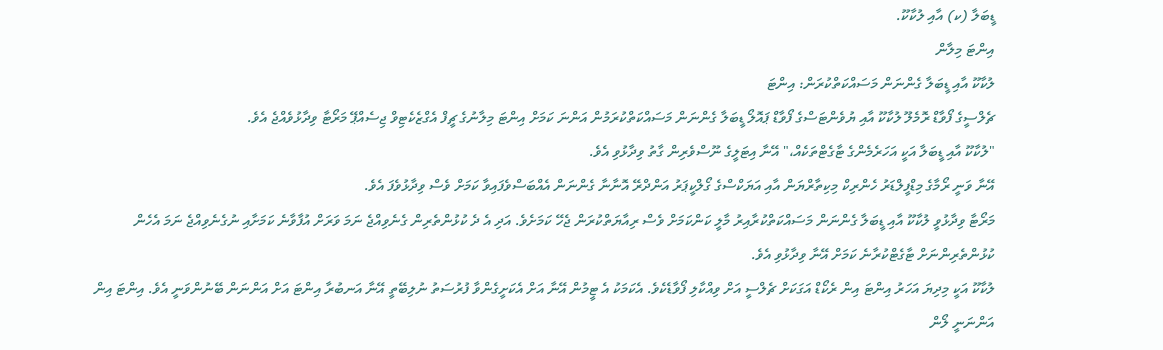ޑީބަލާ (ކ) އާއި ލުކާކޫ.
އިންޓަ މިލާން
ލުކާކޫ އާއި ޑީބަލާ ގެންނަން މަސައްކަތްކުރަން: އިންޓަ
ޗެލްސީގެ ފޯވާޑް ރޮމެލޫ ލުކާކޫ އާއި ޔުވެންޓަސްގެ ފޯވާޑް ޕައޮލޯ ޑީބަލާ ގެންނަން މަސައްކަތްކުރަމުން އަންނަ ކަމަށް އިންޓަ މިލާނުގެ ޗީފް އެގްޒެކެޓިވް ޖިސެއްޕޭ މަރޯޓާ ވިދާޅުވެއްޖެ އެވެ.
"ލުކާކޫ އާއި ޑީބަލާ އަކީ އަހަރެމެންގެ ޓާގެޓްތަކެއް،" އޭނާ އިޓަލީގެ ނޫސްވެރިން ގާތު ވިދާޅުވި އެވެ.
އޭނާ ވަނީ ރޯމާގެ މިޑްފީލްޑަރު ހެންރިކް މިކިތާރްޔަން އާއި އަޔަކްސްގެ ގޯލްކީޕަރު އަންދްރޭ އޮނާނާ ގެންނަން އެއްބަސްވެފައިވާ ކަމަށް ވެސް ވިދާޅުވެފަ އެވެ.
މަރޯޓާ ވިދާޅުވީ ލުކާކޫ އާއި ޑީބަލާ ގެންނަން މަސައްކަތްކުރާއިރު މާލީ ކަންކަމަށް ވެސް ރިއާޔަތްކުރަން ޖެހޭ ކަމަށެވެ. އަދި އެ ދެ ކުޅުންތެރިން ގެނެވިއްޖެ ނަމަ ވަރަށް އުފާވާނެ ކަމަށާއި ނުގެނެވިއްޖެ ނަމަ އެހެން ކުޅުންތެރިންނަށް ޓާގެޓްކުރާނެ ކަމަށް އޭނާ ވިދާޅުވި އެވެ.
ލުކާކޫ އަކީ މިދިޔަ އަހަރު އިންޓަ އިން ރެކޯޑް އަގަކަށް ޗެލްސީ އަށް ވިއްކާލި ފޯވާޑެކެވެ. އެކަމަކު އެ ޓީމުން އޭނާ އަށް އެކަށީގެންވާ ފުރުސަތު ނުލިބޭތީ އޭނާ އަނބުރާ އިންޓަ އަށް އަންނަން ބޭނުންވަނީ އެވެ. އިންޓަ އިން އަންނަނީ ލޯން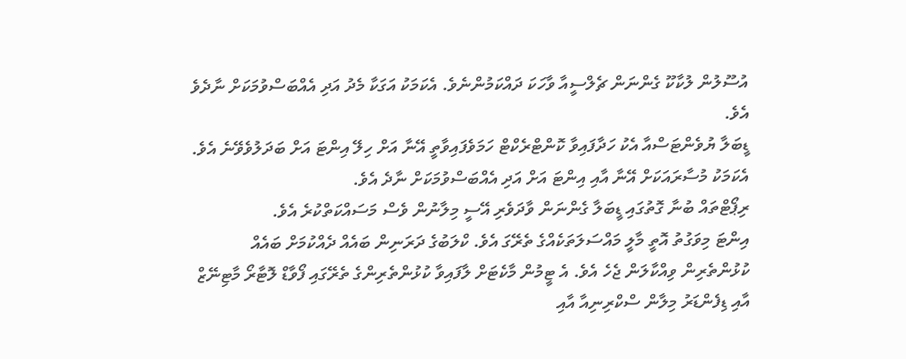އުސޫލުން ލުކާކޫ ގެންނަން ޗެލްސީއާ ވާހަކަ ދައްކަމުންނެވެ. އެކަމަކު އަގަކާ މެދު އަދި އެއްބަސްވުމަކަށް ނާދެވެ އެވެ.
ޑީބަލާ ޔުވެންޓަސްއާ އެކު ހަދާފައިވާ ކޮންޓްރެކްޓް ހަމަވެފައިވާތީ އޭނާ އަށް ހިލޭ އިންޓަ އަށް ބަދަލުވެވޭނެ އެވެ. އެކަމަކު މުސާރައަކަށް އޭނާ އާއި އިންޓަ އަށް އަދި އެއްބަސްވުމަކަށް ނާދެ އެވެ.
ރިޕޯޓްތައް ބުނާ ގޮތުގައި ޑީބަލާ ގެންނަން ވާދަވެރި އޭސީ މިލާނުން ވެސް މަސައްކަތްކުރެ އެވެ.
އިންޓަ މިވަގުތު އޮތީ މާލީ މައްސަލަތަކެއްގެ ތެރޭގަ އެވެ. ކްލަބުގެ ދަރަނިން ބައެއް ދެއްކުމަށް ބައެއް ކުޅުންތެރިން ވިއްކާލަން ޖެހެ އެވެ. އެ ޓީމުން މާކެޓަށް ލާފައިވާ ކުޅުންތެރިންގެ ތެރޭގައި ފޯވާޑް ލޮޓާރޯ މާޓިނޭޒް އާއި ޑިފެންޑަރު މިލާން ސްކްރިނިއާ އާއި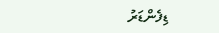ޑިފެންޑަރު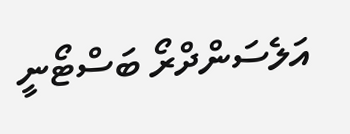އަލެސަންދްރޯ ބަސްޓޯނީ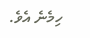ހިމެނެ އެވެ.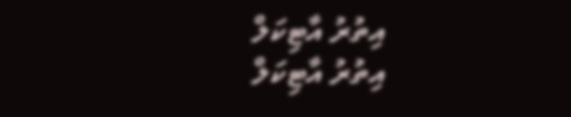އިތުރު އާޓިކަލް
އިތުރު އާޓިކަލް